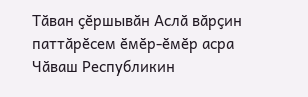Тӑван ҫӗршывӑн Аслӑ вӑрҫин паттӑрӗсем ӗмӗр-ӗмӗр асра
Чӑваш Республикин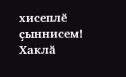хисеплӗ ҫыннисем! Хаклӑ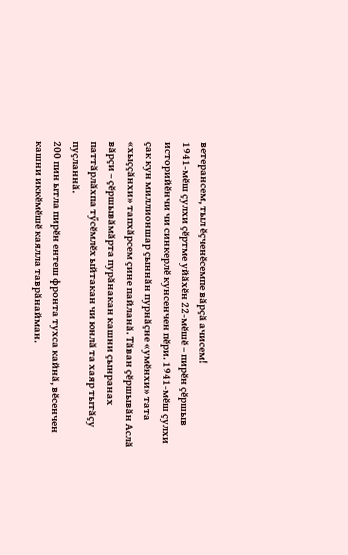ветерансем, тыл ӗҫченӗсемпе вӑрҫӑ ачисем!
1941-мӗш ҫулхи ҫӗртме уйӑхӗн 22-мӗшӗ – пирӗн ҫӗршыв историйӗнчи чи синкерлӗ кунсенчен пӗри. 1941-мӗш ҫулхи ҫак кун миллионшар ҫыннӑн пурнӑҫне «умӗнхи» тата «хыҫҫӑнхи» тапхӑрсем ҫине пайланӑ. Тӑван ҫӗршывӑн Аслӑ вӑрҫи – ҫӗршывӑмӑрта пурӑнакан кашни ҫынранах паттӑрлӑхпа тӳсӗмлӗх ыйтакан чи юнлӑ та хаяр тытӑҫу пуҫланнӑ.
200 пин ытла пирӗн ентеш фронта тухса кайнӑ, вӗсенчен кашни иккӗмӗшӗ каялла таврӑнайман.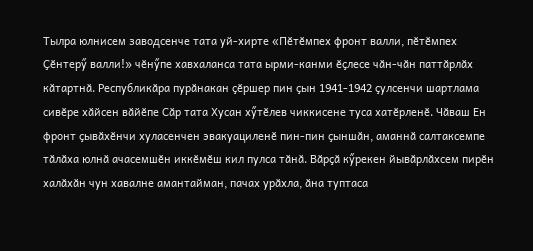Тылра юлнисем заводсенче тата уй-хирте «Пӗтӗмпех фронт валли, пӗтӗмпех Ҫӗнтерӳ валли!» чӗнӳпе хавхаланса тата ырми-канми ӗҫлесе чӑн-чӑн паттӑрлӑх кӑтартнӑ. Республикӑра пурӑнакан ҫӗршер пин ҫын 1941-1942 ҫулсенчи шартлама сивӗре хӑйсен вӑйӗпе Сӑр тата Хусан хӳтӗлев чиккисене туса хатӗрленӗ. Чӑваш Ен фронт ҫывӑхӗнчи хуласенчен эвакуациленӗ пин-пин ҫыншӑн, аманнӑ салтаксемпе тӑлӑха юлнӑ ачасемшӗн иккӗмӗш кил пулса тӑнӑ. Вӑрҫӑ кӳрекен йывӑрлӑхсем пирӗн халӑхӑн чун хавалне амантайман, пачах урӑхла, ӑна туптаса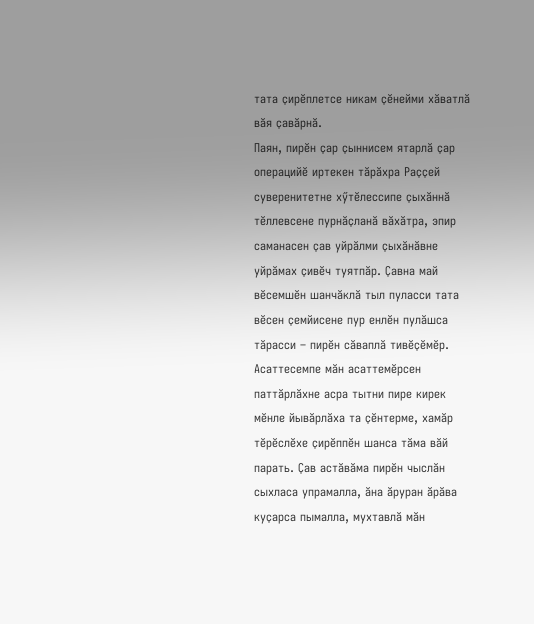тата ҫирӗплетсе никам ҫӗнейми хӑватлӑ вӑя ҫавӑрнӑ.
Паян, пирӗн ҫар ҫыннисем ятарлӑ ҫар операцийӗ иртекен тӑрӑхра Раҫҫей суверенитетне хӳтӗлессипе ҫыхӑннӑ тӗллевсене пурнӑҫланӑ вӑхӑтра, эпир саманасен ҫав уйрӑлми ҫыхӑнӑвне уйрӑмах ҫивӗч туятпӑр. Ҫавна май вӗсемшӗн шанчӑклӑ тыл пуласси тата вӗсен ҫемйисене пур енлӗн пулӑшса тӑрасси – пирӗн сӑваплӑ тивӗҫӗмӗр.
Асаттесемпе мӑн асаттемӗрсен паттӑрлӑхне асра тытни пире кирек мӗнле йывӑрлӑха та ҫӗнтерме, хамӑр тӗрӗслӗхе ҫирӗппӗн шанса тӑма вӑй парать. Ҫав астӑвӑма пирӗн чыслӑн сыхласа упрамалла, ӑна ӑруран ӑрӑва куҫарса пымалла, мухтавлӑ мӑн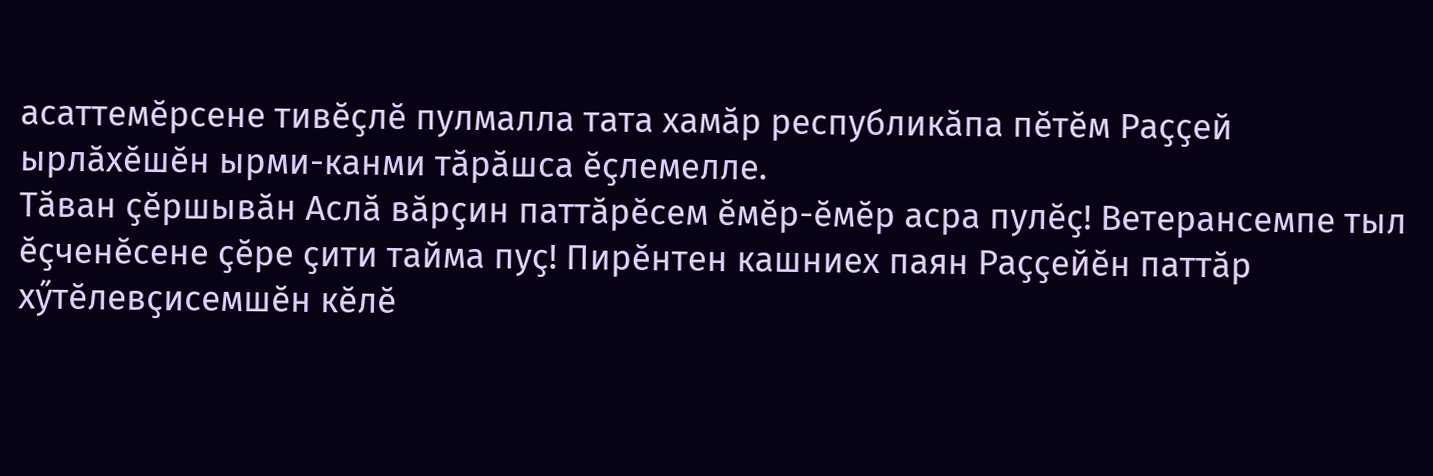асаттемӗрсене тивӗҫлӗ пулмалла тата хамӑр республикӑпа пӗтӗм Раҫҫей ырлӑхӗшӗн ырми-канми тӑрӑшса ӗҫлемелле.
Тӑван ҫӗршывӑн Аслӑ вӑрҫин паттӑрӗсем ӗмӗр-ӗмӗр асра пулӗҫ! Ветерансемпе тыл ӗҫченӗсене ҫӗре ҫити тайма пуҫ! Пирӗнтен кашниех паян Раҫҫейӗн паттӑр хӳтӗлевҫисемшӗн кӗлӗ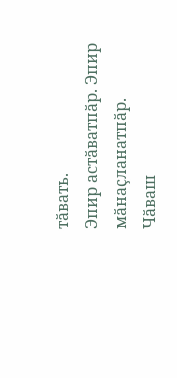тӑвать.
Эпир астӑватпӑр. Эпир мӑнаҫланатпӑр.
Чӑваш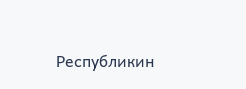Республикин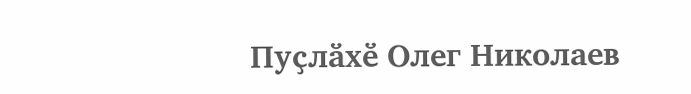Пуҫлӑхӗ Олег Николаев